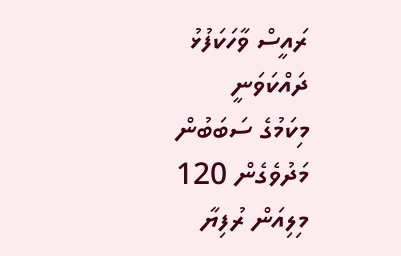ރައީސް ވާހަކަފުޅު ދައްކަވަނީ
މިކަމުގެ ސަބަބުން މަދުވެގެން 120 މިލިއަން ރުފިޔާ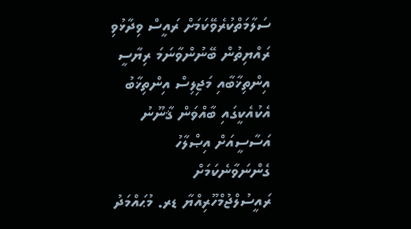ސަލާމަތްކުރެވޭކަމަށް ރައީސް ވިދާޅުވި
ރައްޔިތުން ބޭނުންވާނަމަ ރިޔާސީ އިންތިޚާބާއި މަޖިލިސް އިންތިޚާބު އެކުއެކީގައި ބާއްވަން ޤާނޫނު އަސާސީއަށް އިޞްލާހު ގެންނަވާނެކަމަށް ރައީސުލްޖުމްހޫރިއްޔާ ޑރ. މުޙައްމަދު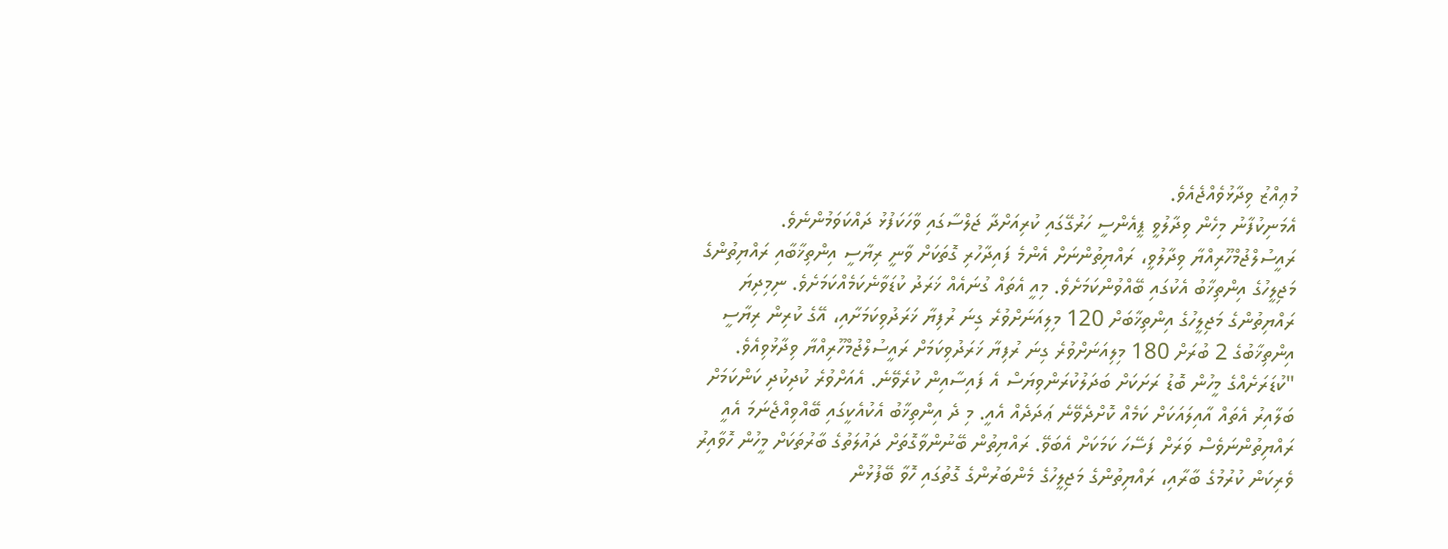މުޢިއްޒު ވިދާޅުވެއްޖެއެވެ.
އެމަނިކުފާނު މިހެން ވިދާލުވީ ޕީއެންސީ ހަރުގޭގައި ކުރިއަށްދާ ޖަލްސާގައި ވާހަކަފުޅު ދައްކަވަމުންނެވެ.
ރައީސުލްޖުމްހޫރިއްޔާ ވިދާލުވީ، ރައްޔިތުންނަށް އެންމެ ފައިދާހުރި ގޮތަކަށް ވާނީ ރިޔާސީ އިންތިޚާބާއި ރައްޔިތުންގެ މަޖިލީހުގެ އިންތިޚާބު އެކުގައި ބޭއްވުންކަމަށެވެ. މިއީ އެތައް ގުނައެއް ޚަރަދު ކުޑަވާނެކަމެއްކަމަށެވެ. ނިމިދިޔަ ރައްޔިތުންގެ މަޖިލީހުގެ އިންތިޚާބަށް 120 މިލިއަނަށްވުރެ ގިނަ ރުފިޔާ ޚަރަދުވިކަމަށާއި، އޭގެ ކުރިން ރިޔާސީ އިންތިޚާބުގެ 2 ބުރަށް 180 މިލިއަނަށްވުރެ ގިނަ ރުފިޔާ ޚަރަދުވިކަމަށް ރައީސުލްޖުމްހޫރިއްޔާ ވިދާޅުވިއެވެ.
"ކުޑަރަށެއްގެ މީހުން ބޮޑު ރަށަކަށް ބަދަލުކުރަންވިޔަސް އެ ފައިސާއިން ކުރެވޭނެ. އެއަށްވުރެ ކުދިކުދި ކަންކަމަށް ބަލާއިރު އެތައް އާއިލައަކަށް ކަމެއް ކޮށްދެވޭނެ ޢަދަދެއް އެއީ. މި ދެ އިންތިޚާބު އެކުއެކީގައި ބޭއްވިއްޖެނަމަ އެއީ ރައްޔިތުންނަވެސް ވަރަށް ފަސޭހަ ކަމަކަށް އެބަވޭ. ރައްޔިތުން ބޭނުންވާގޮތަށް ދައުލަތުގެ ބާރުތަކަށް މީހުން ހޮވާއިރު ވެރިކަން ކުރުމުގެ ބާރާއި، ރައްޔިތުންގެ މަޖިލީހުގެ މެންބަރުންގެ ގޮތުގައި ހޮވާ ބޭފުޅުން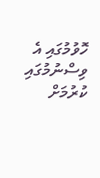ހޮވުމުގައި އެ ވިސްނުމުގައި ކުރުމަށް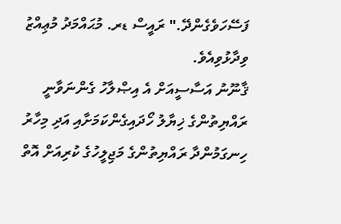ފަސޭހަވެގެންދޭ." ރައީސް ޑރ. މުޙައްމަދު މުޢިއްޒު ވިދާޅުވިއެވެ.
ޤާނޫނު އަސާސީއަށް އެ އިޞްލާހު ގެންނަވާނީ ރައްޔިތުންގެ ޚިޔާލު ހޯދައިގެންކަމަށާއި އަދި މިހާރު ހިނގަމުންދާ ރައްޔިތުންގެ މަޖިލީހުގެ ކުރިއަށް އޮތް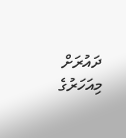ދައުރަށް މިއަހަރުގެ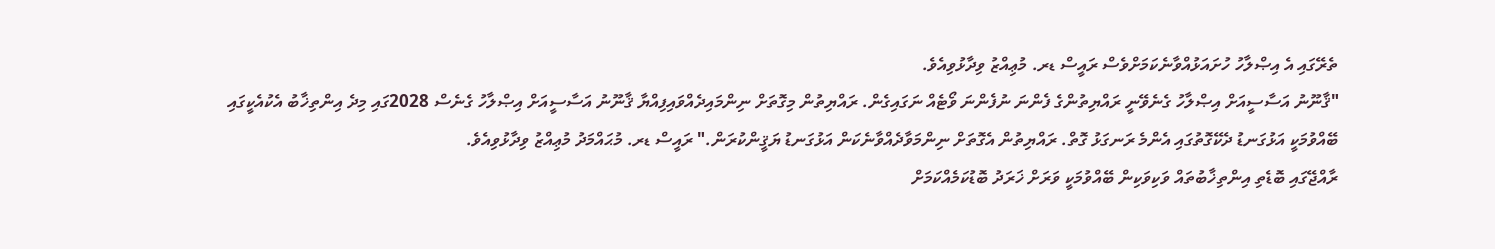ތެރޭގައި އެ އިޞްލާހު ހުށައަޅުއްވާނެކަމަށްވެސް ރައީސް ޑރ. މުޢިއްޒު ވިދާޅުވިއެވެ.
"ޤާނޫނު އަސާސީއަށް އިޞްލާހު ގެނެވޭނީ ރައްޔިތުންގެ ފެންނަ ނުފެންނަ ވޯޓެއް ނަގައިގެން. ރައްޔިތުން މިގޮތަށް ނިންމައިދެއްވައިފިއްޔާ ޤާނޫނު އަސާސީއަށް އިޞްލާހު ގެނެސް 2028ގައި މިދެ އިންތިޚާބު އެކުއެކީގައި ބޭއްވުމަކީ އަޅުގަނޑު ދެކޭގޮތުގައި އެންމެ ރަނގަޅު ގޮތް. ރައްޔިތުން އެގޮތަށް ނިންމަވާދެއްވާނެކަން އަޅުގަނޑު ޔަޤީންކުރަން." ރައީސް ޑރ. މުޙައްމަދު މުޢިއްޒު ވިދާޅުވިއެވެ.
ރާއްޖޭގައި ބޮޑެތި އިންތިޚާބުތައް ވަކިވަކިން ބޭއްވުމަކީ ވަރަށް ޚަރަދު ބޮޑުކަމެއްކަމަށް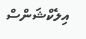އިލެކްޝަންސް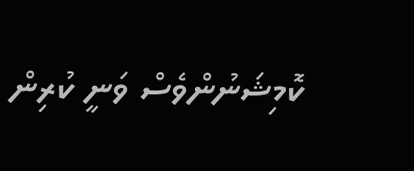ކޮމިޝަނުންވެސް ވަނީ ކުރިން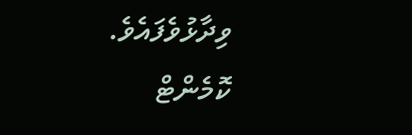ވިދާޅުވެފައެވެ.
ކޮމެންޓް